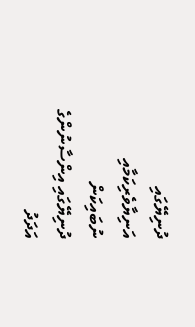ދުނިޔޭގައި އަނިޔާވެރިކަމާއި ނުބައިކަން
ދުނިޔޭގައި އިންސާނުންގެ އަދަދު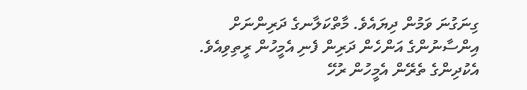ގިނަގުނަ ވަމުން ދިޔައެވެ. މާތްކަލާނގެ ދަރިންނަށް އިންސާނުންގެ އަންހެން ދަރިން ފެނި އެމީހުން ރީތިވިއެވެ. އެކުދިންގެ ތެރޭން އެމީހުން ރުހޭ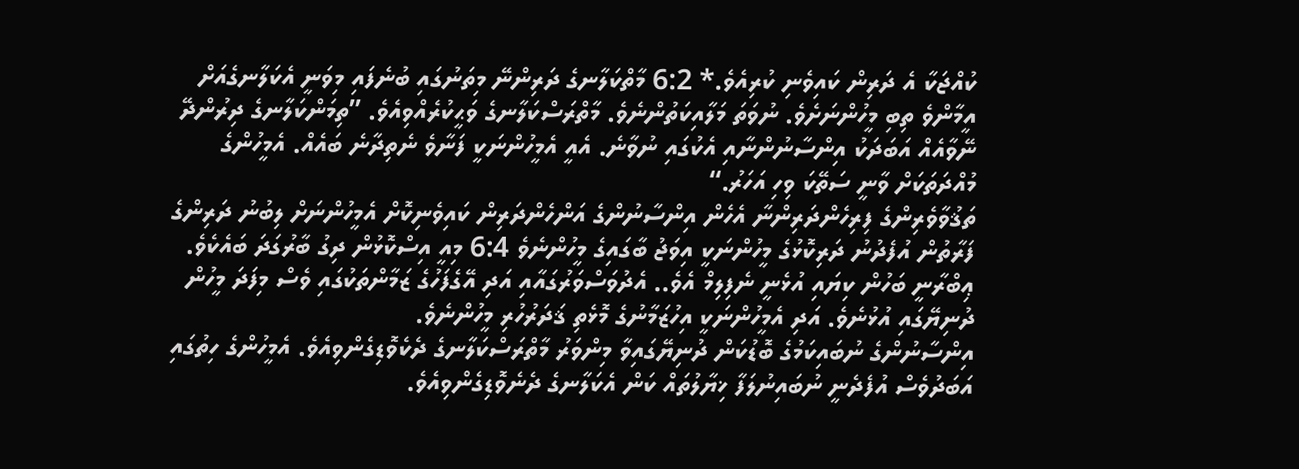ކުއްޖަކާ އެ ދަރިން ކައިވެނި ކުރިއެވެ.* 6:2 މާތްކަލާނގެ ދަރިންނޭ މިތަނުގައި ބުނެފައި މިވަނީ އެކަލާނގެއަށް އީމާންވެ ތިބި މީހުންނަށެވެ. ނުވަތަ މަލާއިކަތުންނެވެ. މާތްރަސްކަލާނގެ ވަޙީކުރެއްވިއެވެ. ”ތިމަންކަލާނގެ ދިރުންދޭ ނޭވާއެއް އަބަދަކު އިންސާނުންނާއި އެކުގައި ނުވާނެ. އެއީ އެމީހުންނަކީ ފަނާވެ ނެތިދާނެ ބައެއް. އެމީހުންގެ މުއްދަތަކަށް ވާނީ ސަތޭކަ ވިހި އަހަރު.“
ތަޤުވާވެރިންގެ ފިރިހެންދަރިންނާ އެހެން އިންސާނުންގެ އަންހެންދަރިން ކައިވެނިކޮށް އެމީހުންނަށް ލިބުނު ދަރިންގެ ފަރާތުން އުފެދުނު ދަރިކޮޅުގެ މީހުންނަކީ އިވަޖު ބާގައިގެ މީހުންނެވެ 6:4 މިއީ އިސްކޮޅުން ދިގު ބާރުގަދަ ބައެކެވެ. ޢިބްރާނީ ބަހުން ކިޔައި އުޅެނީ ނެފިލިމް އެވެ.. އެދުވަސްވަރުގައާއި އަދި އޭގެފަހުގެ ޒަމާންތަކުގައި ވެސް މިފަދަ މީހުން ދުނިޔޭގައި އުޅުނެވެ. އަދި އެމީހުންނަކީ އިހުޒަމާނުގެ މޮޅެތި ޤަދަރުހުރި މީހުންނެވެ.
އިންސާނުންގެ ނުބައިކަމުގެ ބޮޑުކަން ދުނިޔޭގައިވާ މިންވަރު މާތްރަސްކަލާނގެ ދެކެވޮޑިގެންވިއެވެ. އެމީހުންގެ ހިތުގައި އަބަދުވެސް އުފެދެނީ ނުބައިނުލަފާ ޚިޔާލުތައް ކަން އެކަލާނގެ ދެނެވޮޑިގެންވިއެވެ.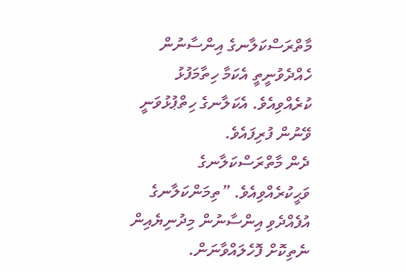މާތްރަސްކަލާނގެ އިންސާނުން ހެއްދެވުނީތީ އެކަމާ ހިތާމަފުޅު ކުރެއްވިއެވެ. އެކަލާނގެ ހިތްޕުޅުވަނީ ވޭނުން ފުރިފައެވެ.
ދެން މާތްރަސްކަލާނގެ ވަޙީކުރެއްވިއެވެ. ”ތިމަންކަލާނގެ އުފެއްދެވި އިންސާނުން މިދުނިޔެއިން ނެތިކޮށް ފޮހެލައްވާނަން.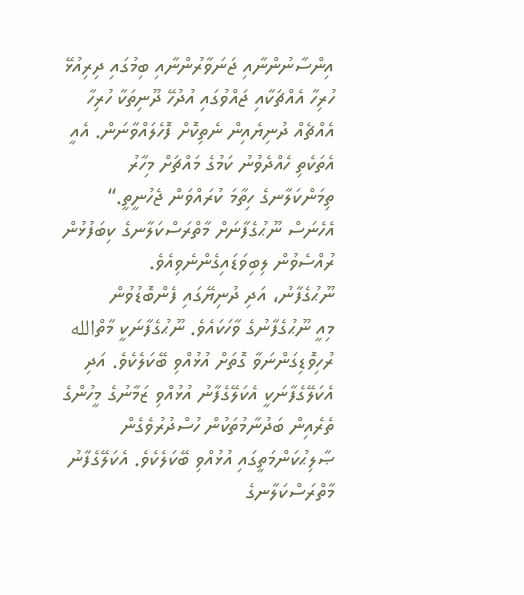އިންސާނުންނާއި ޖަނަވާރުންނާއި ބިމުގައި ދިރިއުޅޭ ހުރިހާ އެއްޗަކާއި ޖައްވުގައި އުދުހޭ ދޫނިތަކާ ހުރިހާ އެއްޗެއް ދުނިޔެއިން ނެތިކޮށް ފޮހެލައްވާނަން. އެއީ އެތަކެތި ހެއްދެވުނު ކަމުގެ މައްޗަށް މިހާރު ތިމަންކަލާނގެ ހިތާމަ ކުރައްވަން ޖެހުނީތީ.“
އެހެނަސް ނޫޙުގެފާނަށް މާތްރަސްކަލާނގެ ކިބަފުޅުން ރުއްސެވުން ލިބިވަޑައިގެންނެވިއެވެ.
ނޫޙުގެފާނު، އަދި ދުނިޔޭގައި ފެންބޮޑުވުން
މިއީ ނޫޙުގެފާނުގެ ވާހަކައެވެ. ނޫޙުގެފާނަކީ މާތްالله ރުހިވޮޑިގަންނަވާ ގޮތަށް އުޅުއްވި ބޭކަލެކެވެ. އަދި އެކަލޭގެފާނަކީ އެކަލޭގެފާނު އުޅުއްވި ޒަމާނުގެ މީހުންގެ ތެރެއިން ބަދުނާމުތަކުން ހުސްދުރުވެގެން ޞާލިޙުކަންމަތީގައި އުޅުއްވި ބޭކަލެކެވެ. އެކަލޭގެފާނު މާތްރަސްކަލާނގެ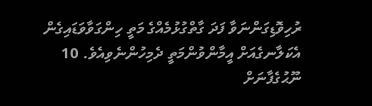ރުހިވޮޑިގަންނަވާ ފަދަ ގާތްގުޅުމެއްގެ މަތީ ހިންގަވާވަޑައިގެން އެކަލާނގެއަށް އީމާންވުންމަތީ ދެމިހުންނެވިއެވެ. 10 ނޫޙުގެފާނަށް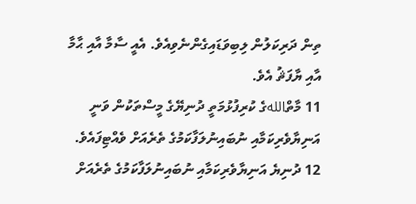ތިން ދަރިކަލުން ލިބިވަޑައިގެންނެވިއެވެ. އެއީ ސާމާ އާއި ޙާމާ އާއި ޔާފަޘު އެވެ.
11 މާތްاللهގެ ކުރިފުޅުމަތީ ދުނިޔޭގެ މީސްތަކުން ވަނީ އަނިޔާވެރިކަމާއި ނުބައިނުލަފާކަމުގެ ތެރެއަށް ވެއްޓިފައެވެ. 12 ދުނިޔެ އަނިޔާވެރިކަމާއި ނުބައިނުލަފާކަމުގެ ތެރެއަށް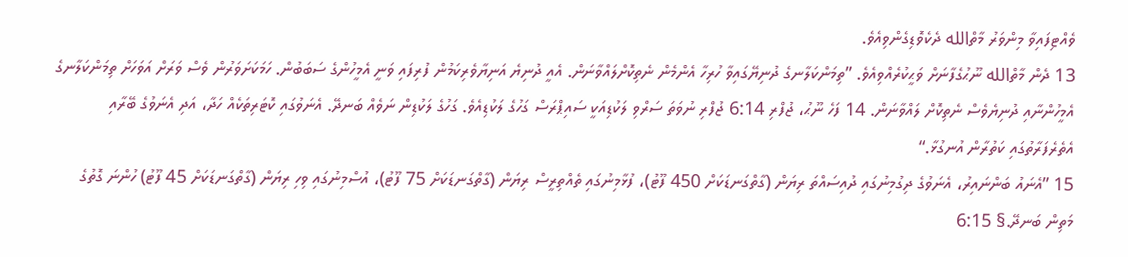ވެއްޓިފައިވާ މިންވަރު މާތްالله ދެކެވޮޑިގެންވިއެވެ.
13 ދެން މާތްالله ނޫޙުގެފާނަށް ވަޙީކުރެއްވިއެވެ. ”ތިމަންކަލާނގެ ދުނިޔޭގައިވާ ހުރިހާ އެންމެން ނެތިކޮށްލައްވާނަން. އެއީ ދުނިޔެ އަނިޔާވެރިކަމުން ފުރިފައި ވަނީ އެމީހުންގެ ސަބަބުން. ހަމަކަށަވަރުން ވެސް ވަރަށް އަވަހަށް ތިމަންކަލާނގެ އެމީހުންނާއި ދުނިޔެވެސް ނެތިކޮށް ލައްވާނަން. 14 ފަހެ ނޫޙު، ޖުފްރި 6:14 ޖުފްރި ނުވަތަ ސަރްވި ލަކުޑިއަކީ ސައިޕްރަސް ގަހުގެ ލަކުޑިއެވެ. ގަހުގެ ލަކުޑިން ނަވެއް ބަނދޭ. އެނަވުގައި ކޮޓަރިތަކެއް ހަދާ، އަދި އެނަވުގެ ބޭރާއި އެތެރެފަރާތުގައި ކަތުރާން އުނގުޅާ.“
15 ”އެނައު ބަންނައިރު، އެނަވުގެ ދިގުމިނުގައި ދުއިސައްތަ ރިޔަން (ގާތްގަނޑަކަށް 450 ފޫޓު)، ފުޅާމިނުގައި ތެއްތިރީސް ރިޔަން (ގާތްގަނޑަކަށް 75 ފޫޓު)، އުސްމިނުގައި ވިހި ރިޔަން (ގާތްގަނޑަކަށް 45 ފޫޓު) ހުންނަ ގޮތުގެ މަތިން ބަނދޭ.§ 6:15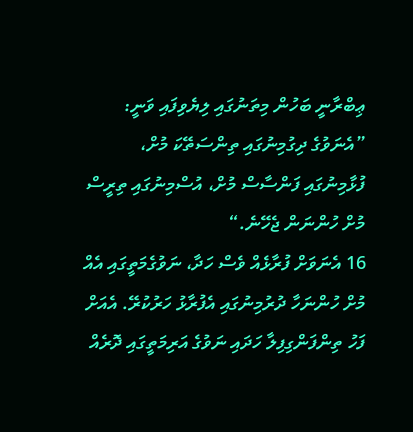ޢިބްރާނީ ބަހުން މިތަނުގައި ލިޔެވިފައި ވަނީ: ”އެނަވުގެ ދިގުމިނުގައި ތިންސަތޭކަ މުށް، ފުޅާމިނުގައި ފަންސާސް މުށް، އުސްމިނުގައި ތިރީސް މުށް ހުންނަން ޖެހޭނެ.“
16 އެނަވަށް ފުރާޅެއް ވެސް ހަދާ، ނަވުގެމަތީގައި އެއް މުށް ހުންނަހާ ދުރުމިނުގައި އެފުރާޅު ހަރުކުރޭ. އެއަށް ފަހު ތިންފަންގިފިލާ ހަދައި ނަވުގެ އަރިމަތީގައި ދޮރެއް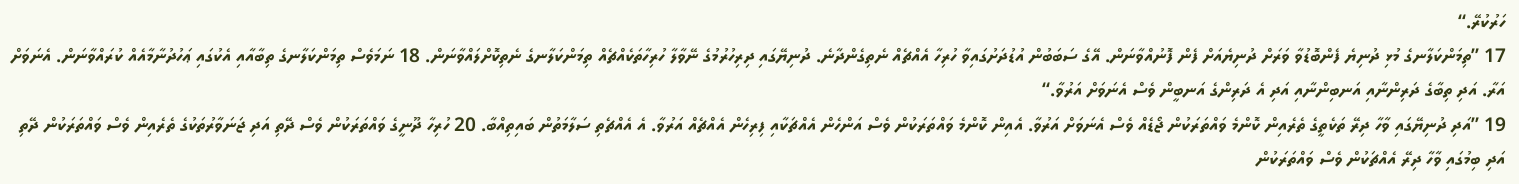ހަރުކުރޭ.“
17 ”ތިމަންކަލާނގެ މުޅި ދުނިޔެ ފެންބޮޑުވާ ވަރަށް ދުނިޔެއަށް ފެން ފޮނުއްވާނަން. އޭގެ ސަބަބުން އުޑުދަށުގައިވާ ހުރިހާ އެއްޗެއް ނެތިގެންދާނެ. ދުނިޔޭގައި ދިރިހުރުމުގެ ނޭވާލާ ހުރިހާތަކެއްޗެއް ތިމަންކަލާނގެ ނެތިކޮށްލައްވާނަން. 18 ނަމަވެސް ތިމަންކަލާނގެ ތިބާއާއި އެކުގައި ޢަހުދުނާމާއެއް ކުރައްވާނަން. އެނަވަށް އަރާ. އަދި ތިބާގެ ދަރިންނާއި އަނބިންނާއި އަދި އެ ދަރިންގެ އަނބީން ވެސް އެނަވަށް އަރުވާ.“
19 ”އަދި ދުނިޔޭގައި ވާހާ ދިރޭ ތަކެތީގެ ތެރެއިން ކޮންމެ ވައްތަރަކުން ޖޯޑެއް ވެސް އެނަވަށް އަރުވާ. އެއިން ކޮންމެ ވައްތަރަކުން ވެސް އަންހެން އެއްޗަކާއި ފިރިހެން އެއްޗެއް އަރުވާ. އެ އެއްޗެތި ސަލާމަތުން ބައިތިއްބާ. 20 ހުރިހާ ދޫނީގެ ވައްތަރަކުން ވެސް ދޭތި އަދި ޖަނަވާރުތަކުގެ ތެރެއިން ވެސް ވައްތަރަކުން ދޭތި އަދި ބިމުގައި ވާހާ ދިރޭ އެއްޗަކުން ވެސް ވައްތަރަކުން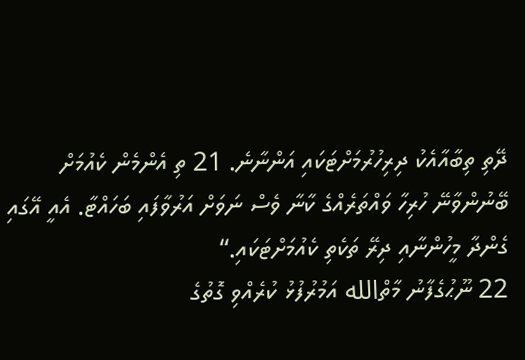ދޭތި ތިބާއާއެކު ދިރިހުރުމަށްޓަކައި އަންނާނެ. 21 ތި އެންމެން ކެއުމަށް ބޭނުންވާނޭ ހުރިހާ ވައްތަރެއްގެ ކާނާ ވެސް ނަވަށް އަރުވާފައި ބަހައްޓާ. އެއީ އޭގައި ގެންދާ މީހުންނާއި ދިރޭ ތަކެތި ކެއުމަށްޓަކައި.“
22 ނޫޙުގެފާނު މާތްالله އަމުރުފުޅު ކުރެއްވި ގޮތުގެ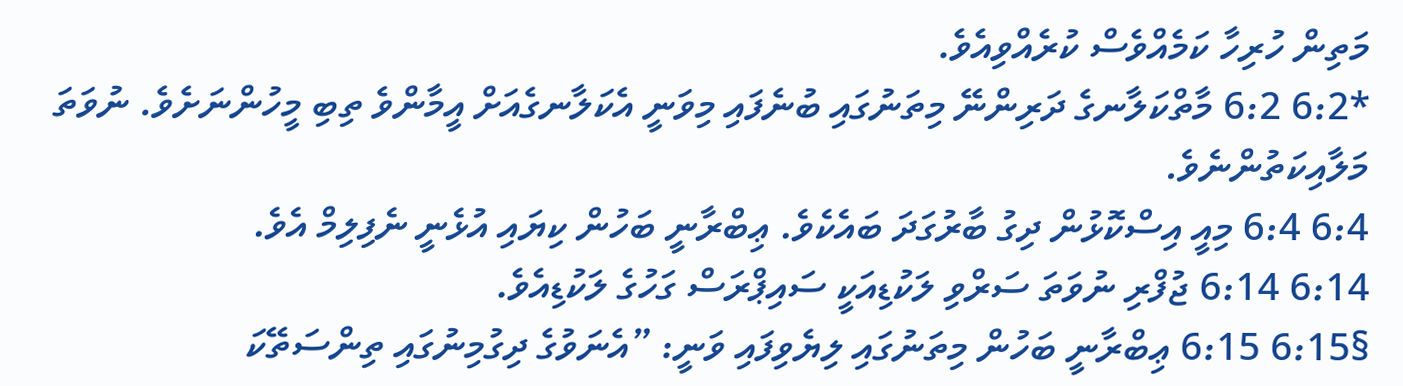މަތިން ހުރިހާ ކަމެއްވެސް ކުރެއްވިއެވެ.
*6:2 6:2 މާތްކަލާނގެ ދަރިންނޭ މިތަނުގައި ބުނެފައި މިވަނީ އެކަލާނގެއަށް އީމާންވެ ތިބި މީހުންނަށެވެ. ނުވަތަ މަލާއިކަތުންނެވެ.
6:4 6:4 މިއީ އިސްކޮޅުން ދިގު ބާރުގަދަ ބައެކެވެ. ޢިބްރާނީ ބަހުން ކިޔައި އުޅެނީ ނެފިލިމް އެވެ.
6:14 6:14 ޖުފްރި ނުވަތަ ސަރްވި ލަކުޑިއަކީ ސައިޕްރަސް ގަހުގެ ލަކުޑިއެވެ.
§6:15 6:15 ޢިބްރާނީ ބަހުން މިތަނުގައި ލިޔެވިފައި ވަނީ: ”އެނަވުގެ ދިގުމިނުގައި ތިންސަތޭކަ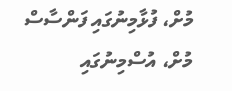މުށް، ފުޅާމިނުގައި ފަންސާސް މުށް، އުސްމިނުގައި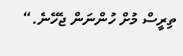ތިރީސް މުށް ހުންނަން ޖެހޭނެ.“